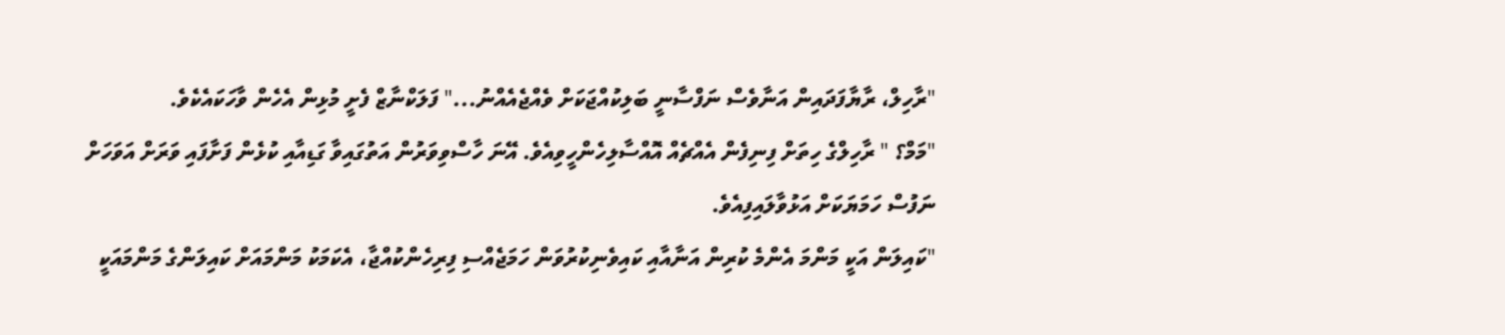"ރާހިލް، ރާޔާފަދައިން އަނާވެސް ނަފްސާނީ ބަލިކުއްޖަކަށް ވެއްޖެއެއްނު..." ފަލަކްނާޒް ފެށީ މުޅިން އެހެން ވާހަކައެކެވެ.
"މަމް؟ " ރާހިލްގެ ހިތަށް ފިނިފެން އެއްޗެއް އޮއްސާލިހެންހީވިއެވެ. އޭނަ ހާސްވިވަރުން އަތުގައިވާ ގަޑިއާއި ކުޅެން ފަށާފައި ވަރަށް އަވަހަށް ނަފުސް ހަމަޔަކަށް އަޅުވާލައިފިއެވެ.
"ކައިލަން އަކީ މަންމަ އެންމެ ކުރިން އަނާއާއި ކައިވެނިކުރުވަން ހަމަޖެއްސި ފިރިހެންކުއްޖާ، އެކަމަކު މަންމައަށް ކައިލަންގެ މަންމައަކީ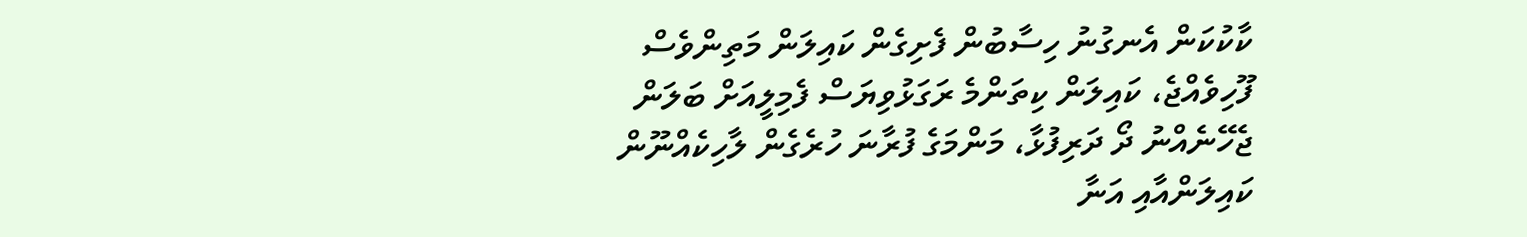ކާކުކަން އެނގުނު ހިސާބުން ފެށިގެން ކައިލަން މަތިންވެސް ފޫހިވެއްޖެ، ކައިލަން ކިތަންމެ ރަގަޅުވިޔަސް ފެމިލީއަށް ބަލަން ޖެހޭނެއްނު ދޯ ދަރިފުޅާ، މަންމަގެ ފުރާނަ ހުރެގެން ލާހިކެއްނޫން ކައިލަންއާއި އަނާ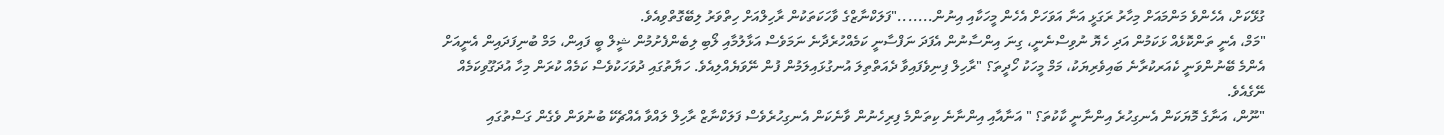ގުޅޭކަށް، އެހެންވެ މަންމައަށް މިހާރު ރަގަޅީ އަނާ އަވަހަށް އެހެން މީހަކާއި އިނުން......."ފަލަކްނާޒްގެ ވާހަކަތަކުން ރާހިލްއަށް ހިތްވަރު ލިބޭގޮތްވިއެވެ.
"މަމް، އެނީ ތަންކޮޅެއް ޅަކަމުން އަދި ހެޔޮ ނުވިސްނެނީ، ގިނަ އިންސާނުން އެފަދަ ނަފްސާނީ ކަމެއްހުރެދާނެ ނަމަވެސް އަޅާލުމާއި ލޯބި ލިބެންފެށުމުން ޝީލް ބީ ފައިން، މަމް ބުނިފަދައިން އެނީއަށް އެންމެ ބޭނުންވަނީ ކެއަރކުރާނެ ބައިވެރިޔަކު، މަމް މީހަކު ހޯދީތަ؟ "ރާހިލް ފިނިވެފައިވާ ދެއަތްތިލަ އުނގުޅައިލަމުން ފުން ނޭވަޔެއްލިއެވެ. ހަޔާތުގައި ދުވަހަކުވެސް ކަމެއް ކުރަން މިހާ އުދަގޫވިކަމެއް ނޭގެއެވެ.
"ނޫން، އަނާގެ މޮޔަކަން އެނގިހުރެ އިންނާނީ ކާކުތަ؟ " އަނާއާއި އިންނާނެ ކިތަންމެ ފިރިހެނުން ވާނެކަން އެނގިހުރެވެސް ފަލަކްނާޒް ރާހިލް ލައްވާ އެއްޗެކޭ ބުނުވަން ވެގެން ގަސްތުގައި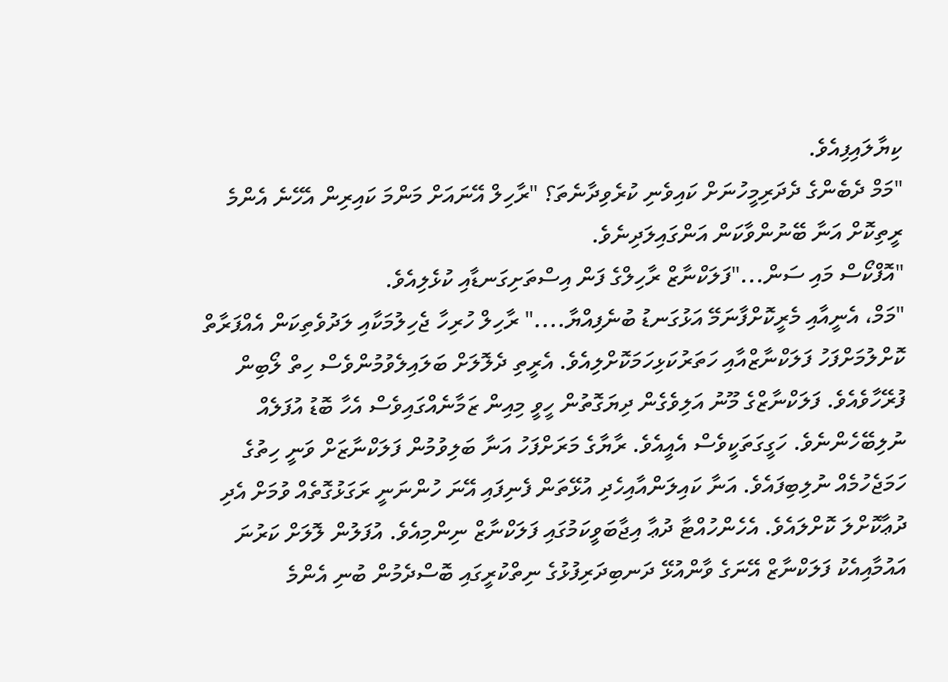ކިޔާލައިފިއެވެ.
"މަމް ދެބެންގެ ދެދަރިމީހުނަށް ކައިވެނި ކުރެވިދާނެތަ؟ "ރާހިލް އޭނައަށް މަންމަ ކައިރިން އެހޭނެ އެންމެ ރީތިކޮށް އަނާ ބޭނުންވާކަން އަންގައިލަދިނެވެ.
"އޮފްކޯސް މައި ސަން..."ފަލަކްނާޒް ރާހިލްގެ ފަން އިސްތަށިގަނޑާއި ކުޅެލިއެވެ.
"މަމް، އެނީއާއި މެރީކޮށްފާނަމޭ އަޅުގަނޑު ބުނެފިއްޔާ...." ރާހިލް ހުރިހާ ޖެހިލުމަކާއި ލަދުވެތިކަން އެއްފަރާތް ކޮށްލުމަށްފަހު ފަލަކްނާޒްއާއި ހަތަރުކަޅިހަމަކޮށްލިއެވެ. އެރީތި ދެލޮލަށް ބަލައިލެވުމުންވެސް ހިތް ލޯބިން ފުރޭހާވެއެވެ. ފަލަކްނާޒްގެ މޫނު އަލިވެގެން ދިޔަގޮތުން ހީވީ މިއިން ޒަމާނެއްގައިވެސް އެހާ ބޮޑު އުފަލެއް ނުލިބޭހެންނެވެ. ހަގީގަތަކީވެސް އެއީއެވެ. ރާޔާގެ މަރަށްފަހު އަނާ ބަލިވުމުން ފަލަކްނާޒަށް ވަނީ ހިތުގެ ހަމަޖެހުމެއް ނުލިބިފައެވެ. އަނާ ކައިލަންއާއިހެދި އުޅޭތަން ފެނިފައި އޭނަ ހުންނަނީ ރަގަޅުގޮތެއް ވުމަށް އެދި ދުޢާކޮށްލަ ކޮށްލައެވެ. އެހެންހުއްޓާ ދުޢާ އިޖާބަވީކަމުގައި ފަލަކްނާޒް ނިންމިއެވެ. އުފަލުން ލޮލަށް ކަރުނަ އައުމާއިއެކު ފަލަކްނާޒް އޭނަގެ ވާންއުޅޭ ދަނބިދަރިފުޅުގެ ނިތްކުރީގައި ބޮސްދެމުން ބުނި އެންމެ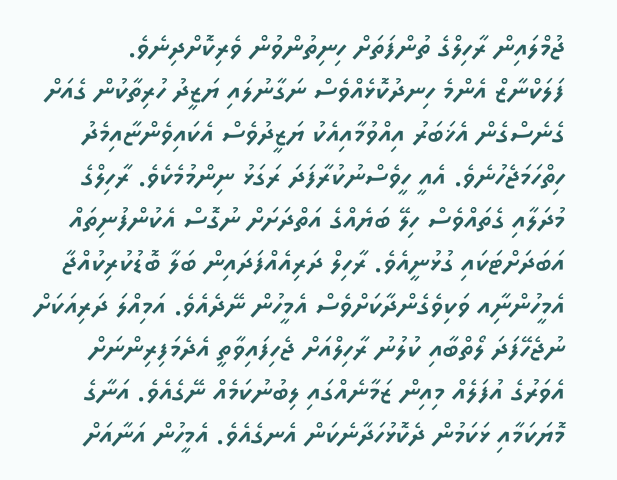ޖުމްލައިން ރާހިލްގެ ތުންފަތަށް ހިނިތުންވުން ވެރިކޮށްދިނެވެ.
ފަލަކްނާޒް އެންމެ ހިނދުކޮޅެއްވެސް ނަގާނުލައި ޔަޒީދު ހުރިތާކުން ގެއަށް ގެނެސްގެން އެޚަބަރު އިއްވުމާއިއެކު ޔަޒީދުވެސް އެކައިވެންޏާއިމެދު ހިތްހަމަޖެހުނެވެ. އެއީ ހީވެސްނުކުރާފަދަ ރަގަޅު ނިންމުމެކެވެ. ރާހިލްގެ މުދަލާއި ގެތައްވެސް ހިލޭ ބަޔެއްގެ އަތްދަށަށް ނުގޮސް އެކުންފުނިތައް އަބަދަށްޓަކައި ގުޅުނީއެވެ. ރާހިލް ދަރިއެއްފަދައިން ބަލާ ބޮޑުކުރިކުއްޖާ އެމީހުންނާިއ ވަކިވެގެންދާކަށްވެސް އެމީހުން ނޭދެއެވެ. އަމިއްލަ ދަރިއަކަށް ނުޖެހޭފަދަ ލޯތްބާއި ކުލުނު ރާހިލްއަށް ޖެހިފައިވާތީ އެދެމަފިރިންނަށް އެވަރުގެ އުފަލެއް މިއިން ޒަމާނެއްގައި ލިބުނުކަމެއް ނޭގެއެވެ. އަނާގެ މޮޔަކަމާއި ޅަކަމުން ދެކޮޅުހަދާނެކަން އެނގެއެވެ. އެމީހުން އަނާއަށް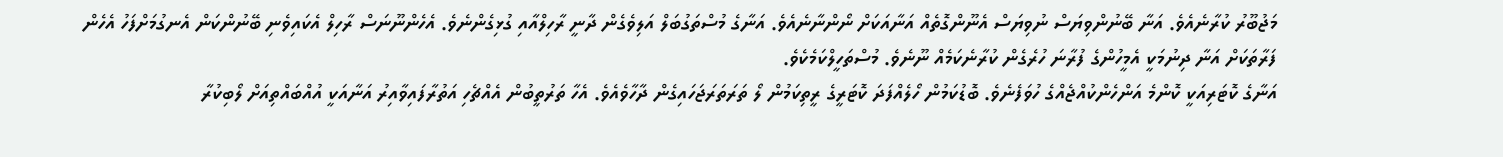މަޖުބޫރު ކުރާނެއެވެ. އަނާ ބޭނުންވިޔަސް ނުވިޔަސް އެނޫންގޮތެއް އަނާއަކަށް ނޯންނާނެއެވެ. އަނާގެ މުސްތަގުބަލް އަލިވެގެން ދާނީ ރާހިލްއާއި ގުޅިގެންނެވެ. އެހެންނޫނަސް ރާހިލް އެކައިވެނި ބޭނުންކަން އެނގުމަށްފަހު އެހެން ފަރާތަކަށް އަނާ ދިނުމަކީ އެމީހުންގެ ފުރާނަ ހުރެގެން ކުރާނެކަމެއް ނޫނެވެ. މުސްތަހީލްކަމެކެވެ.
އަނާގެ ކޮޓަރިއަކީ ކޮންމެ އަންހެންކުއްޖެއްގެ ހުވަފެނެވެ. ބޮޑުކަމުން ހޯލެއްފަދަ ކޮޓަރީގެ ރީތިކަމުން ލޯ ތަރަތަރަޖަހައިގެން ދާހާވެއެވެ. އެހާ ތަރުތީބުން އެއްޗެހި އަތުރާފައިވާއިރު އަނާއަކީ އުއްބައްތިއަށް ލޯބިކުރާ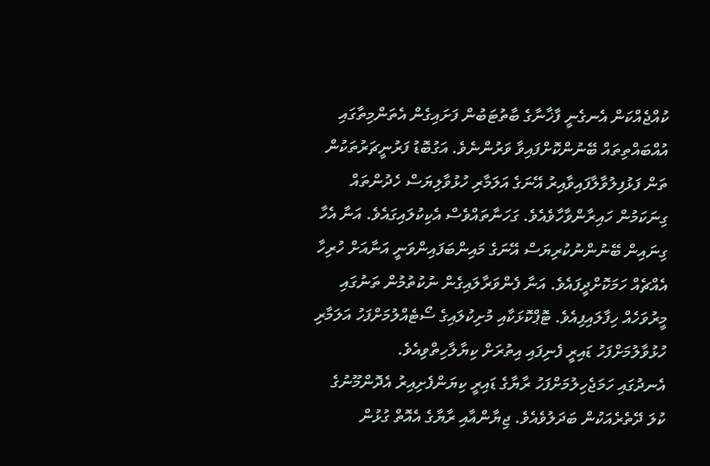ކުއްޖެއްކަން އެނގެނީ ފާޚާނާގެ ބާތުޓަބުން ފަށައިގެން އެތަންމިތާގައި އުއްބައްތިތައް ބޭނުންކޮށްފައިވާ ވަރުންނެވެ. އަގުބޮޑު ފަރުނީޗަރުތަކުން ތަން ފަޅުފިލުވާލާފައިވާއިރު އޭނަގެ އަލަމާރި ހުޅުވާލިޔަސް ހެދުންތައް ގިނަކަމުން ހައިރާންވާހާވެއެވެ. ގަހަނާތައްވެސް އެކިކުލައިގައެވެ. އަނާ އެހާ ގިނައިން ބޭނުންނުކުރިޔަސް އޭނަގެ މައިންބަފައިންވަނީ އަނާއަށް ހުރިހާ އެއްޗެއް ހަމަކޮށްދީފައެވެ. އަނާ ފެންވަރާލައިގެން ނުކުތުމުން ތަނުގައި މީރުވަހެއް ހިފާލައިފިއެވެ. ޓޮޕްކޮޅަކާއި މުށިކުލައިގެ ސޯޓެއްލުމަށްފަހު އަލަމާރި ހުޅުވާލުމަށްފަހު ޑައިރީ ފެނިފައި އިތުރަށް ކިޔާލާހިތްވިއެވެ.
އެނދުގައި ހަމަޖެހިލުމަށްފަހު ރާޔާގެ ޑައިރީ ކިޔަންފެށިއިރު އެދޮންމޫނުގެ ކުލަ ދޭތެރެއަކުން ބަދަލުވެއެވެ. ޖިޔާންއާއި ރާޔާގެ އެއޮތް ގުޅުން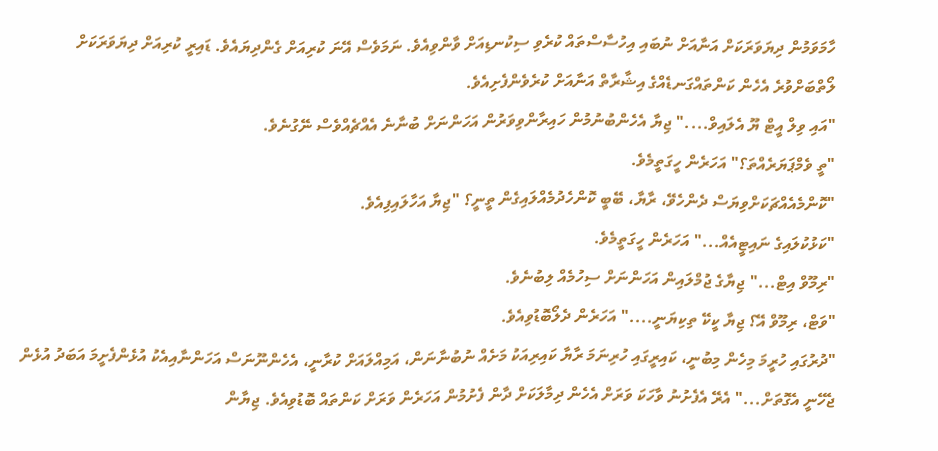ހާމަވަމުން ދިޔަވަރަކަށް އަނާއަށް ނުބައި އިހުސާސްތައް ކުރެވި ސިކުނޑިއަށް ވާންވިއެވެ. ނަމަވެސް އޭނަ ކުރިއަށް ގެންދިޔައެވެ. ޑައިރީ ކުރިއަށް ދިޔަވަރަކަށް ލޯތްބަށްވުރެ އެހެން ކަންތައްގަނޑެއްގެ އިޝާރާތް އަނާއަށް ކުރެވެންފެށިއެވެ.
"އައި ވިލް އީޓް ޔޫ އެލައިވް...." ޖިޔާ އެހެންބުނުމުން ހައިރާންވިވަރުން އަހަންނަށް ބުނާނެ އެއްޗެއްވެސް ނޭގުނެވެ.
"ތީ ވެމްޕަޔަރެއްތަ؟" އަހަރެން ހީގަތީމެވެ.
"ކޮންމެއެއްޗަކަށްވިޔަސް ދެންހެވޭ، ރާޔާ، ބޭބީ ކޮންހެދުމެއްލައިގެން ތީނީ؟ "ޖިޔާ އަހާލައިފިއެވެ.
"ކަޅުކުލައިގެ ނައިޓީއެއް..." އަހަރެން ހީގަތީމެވެ.
"ރިމޫވް އިޓް..." ޖިޔާގެ ޖުމްލައިން އަހަންނަށް ސިހުމެއް ލިބުނެވެ.
"ވަޓް، ރިމޫވް އޭ؟ ޖިޔާ ކީކޭ ތިކިޔަނީ...." އަހަރެން ދެލޯބޮޑުވިއެވެ.
"ދުރުގައި ހުރީމަ މިހެން މިބުނީ، ކައިރީގައި ހުރިނަމަ ރާޔާ ކައިރިއަކު މަށެއް ނުބުނާނަން، އަމިއްލައަށް ކުރާނީ، އެހެންނޫނަސް އަހަންނާއިއެކު އުޅެންފެށީމަ އަބަދު އުޅެން ޖެހޭނީ އެގޮތަށް..." އެރޭ އެފެށުނު ވާހަކަ ވަރަށް އެހެން ދިމާލަކަށް ދާން ފެށުމުން އަހަރެން ވަރަށް ކަންތައް ބޮޑުވިއެވެ. ޖިޔާން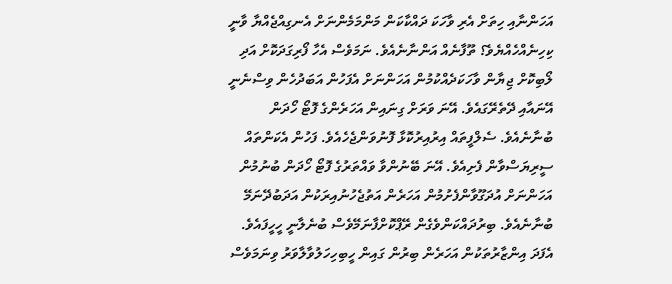އަހަންނާއި ހިތަށް އެރި ވާހަކަ ދައްކާކަން މަންމަމެންނަށް އެނގިއްޖެއްޔާ ވާނީ ކިހިނެއްހެއްޔެވެ؟ ތޫފާނެއް އަންނާނެއެވެ. ނަމަވެސް އެހާ ފޯރިގަދަކޮށް އަދި ލޯބިކޮށް ޖިޔާން ވާހަކަދެއްކުމުން އަހަންނަށް އެފަހުން އަބަދުހެން ވިސްނެނީ އޭނައާއި ދޭތެރޭގައެވެ. އޭނަ ވަރަށް ގިނައިން އަހަރެންގެ ފޮޓޯ ހޯދަން ބުނާނެއެވެ. ސެލްފީތައް އިރުއިރުކޮޅާ ފޮނުވަންޖެހެއެވެ. ފަހުން އެކަންތައް ސީރިޔަސްވާން ފެށިއެވެ. އޭނަ ބޭނުންވާ ވައްތަރުގެ ފޮޓޯ ހޯދަން ބުނުމުން އަހަންނަށް އުދަގޫވާންފެށުމުން އަހަރެން އަތުޖެހުނުއިރަކުން އަދަބުދޭނަމޭ ބުނާނެއެވެ. ބިރުދައްކަންވެގެން ރޭޕްކޮށްފާނަމޭވެސް ބުނެލާނީ ހީހީފައެވެ. އެފަދަ އިންޒާރުތަކުން އަހަރެން ބިރުން ގައިން ހީބިހިހަލުވާލާވަރު ވިނަމަވެސް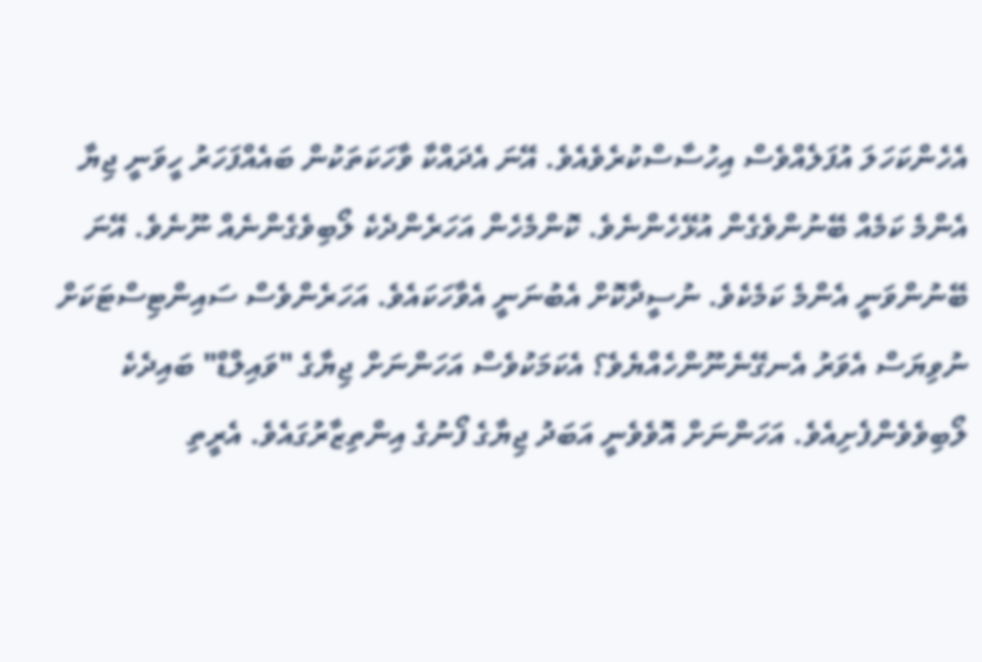އެހެންކަހަލަ އުފަލެއްވެސް އިހުސާސްކުރެވެއެވެ. އޭނަ އެދައްކާ ވާހަކަތަކުން ބައެއްފަހަރު ހީވަނީ ޖިޔާ އެންމެ ކަމެއް ބޭނުންވެގެން އުޅޭހެންނެވެ. ކޮންމެހެން އަހަރެންދެކެ ލޯބިވެގެންނެއް ނޫނެވެ. އޭނަ ބޭނުންވަނީ އެންމެ ކަމެކެވެ. ނުސީދާކޮށް އެބުނަނީ އެވާހަކައެވެ. އަހަރެންވެސް ސައިންޓިސްޓަކަށް ނުވިޔަސް އެވަރު އެނގޭނެނޫންހެއްޔެވެ؟ އެކަމަކުވެސް އަހަންނަށް ޖިޔާގެ "ވައިލްޑް" ބައިދެކެ ލޯބިވެވެންފެށިއެވެ. އަހަންނަށް އޮވެވެނީ އަބަދު ޖިޔާގެ ފޯނުގެ އިންތިޒާރުގައެވެ. އެރީތި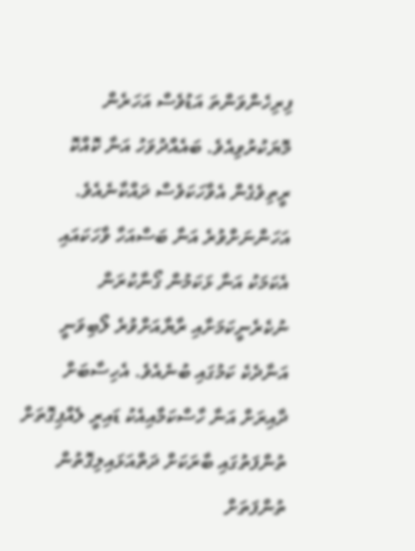ފިރިހެންވަންތަ އަޑުވެސް އަހަރެން މޮޔަކުރުވިއެވެ. ބައެއްދުވަހު އަނާ ކޮއްކޮ ރީތިވެގެން އެވާހަކަވެސް ދައްކާނެއެވެ. އަހަންނަށްވުރެ އަނާ ބަސްއަހާ ވާހަކައައި އެކަމަކު އަނާ ޅަކަމުން ގޯނާކުރަން ނުކެރެނީކަމަށާއި ރާޔާއަށްވުރެ ލޯބިވަނީ އަނާދެކެ ކަމުގައި ބުނެއެވެ. އެހިސާބަށް ދާއިރަށް އަނާ ހާސްކަމާއިއެކު ޑައިރީ ލެއްޕިގޮތަށް ތުންފަތުގައި ބާރަކަށް ދަތްއަޅައިލިގޮތުން ތުންފަތަށް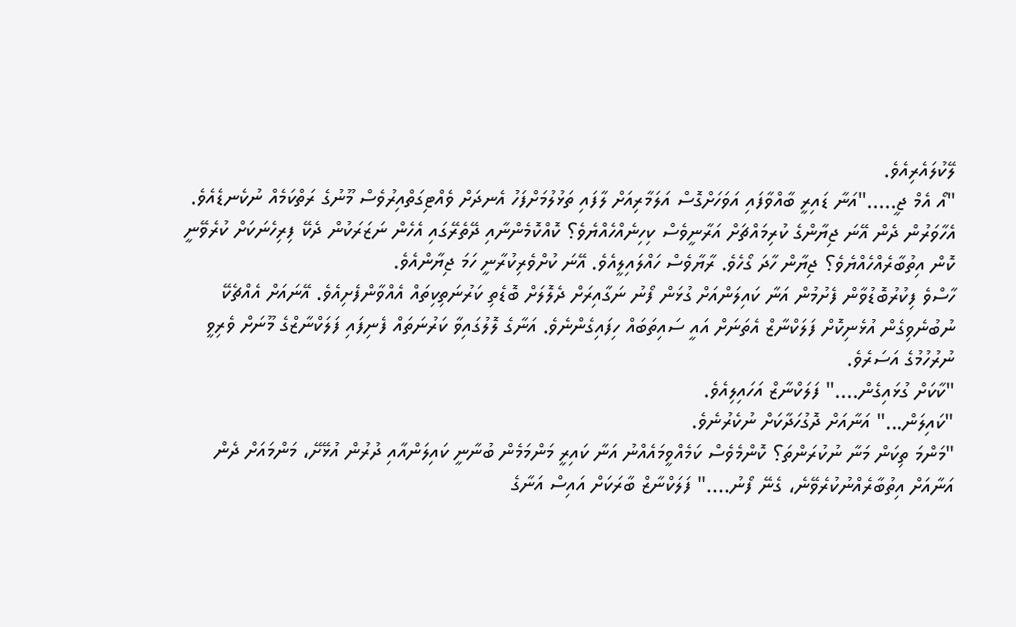ލޭކުލައެރިއެވެ.
"އޯ އެމް ޖީ....."އަނާ ޑައިރީ ބާއްވާފައި އަވަހަށްގޮސް އަލަމާރިއަށް ލާފައި ތަޅުލުމަށްފަހު އެނދަށް ވެއްޓިގަތްއިރުވެސް މޫނުގެ ރަތްކަމެއް ނުކެނޑެއެވެ. އެހާވަރުން ދެން އޭނަ ޖިޔާންގެ ކުރިމައްޗަށް އަރާނީވެސް ކިހިނެއްހެއްޔެވެ؟ ކޮއްކޮމެންނާއި ދޭތެރޭގައި އެހެން ނަޒަރަކުން ދެކޭ ފިރިހެނަކަށް ކުރެވޭނީ ކޮން އިތުބާރެއްހެއްޔެވެ؟ ޖިޔާން ހާދަ ގޯހެވެ. ރާޔާވެސް ހައްލައިލީއެވެ. އޭނަ ކުށްވެރިކުރާނީ ހަމަ ޖިޔާންއެވެ.
ހާސްވެ ފިކުރުބޮޑުވާން ފެށުމުން އަނާ ކައިލަންއަށް ގުޅަން ފޯނު ނަގާއިރަށް ދެލޮލަށް ބޮޑެތި ކަރުނަތިކިތައް އެއްވާންފެށިއެވެ. އޭނައަށް އެއްޗެކޭ ނުބުނެވިގެން އުޅެނިކޮށް ފަލަކްނާޒް އެތަނަށް އައީ ސައިތަބައް ހިފައިގެންނެވެ. އަނާގެ ލޮލުގައިވާ ކަރުނަތައް ފެނިފައި ފަލަކްނާޒްގެ މޫނަށް ވެރިވީ ނުރުހުމުގެ އަސަރެވެ.
"ކާކަށް ގުޅައިގެން...." ފަލަކްނާޒް އަހައިލިއެވެ.
"ކައިލަން..." އަނާއަށް ދޮގުހަދާކަށް ނުކެރުނެވެ.
"މަންމަ ތިކަން މަނާ ނުކުރަންތަ؟ ކޮންމެވެސް ކަމެއްވީމައެއްނު އަނާ ކައިރީ މަންމަމެން ބުނާނީ ކައިލަންއާއި ދުރުން އުޅޭށޭ، މަންމައަށް ދެން އަނާއަށް އިތުބާރެއްނުކުރެވޭނެ، ގެނޭ ފޯނު...." ފަލަކްނާޒް ބާރަކަށް އައިސް އަނާގެ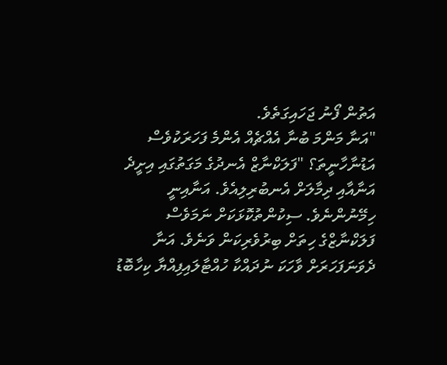އަތުން ފޯނު ޖަހައިގަތެވެ.
"އަނާ މަންމަ ބުނާ އެއްޗެއް އެންމެ ފަހަރަކުވެސް އަޑުނާހާނީތަ؟ "ފަލަކްނާޒް އެނދުގެ މަގަތުގައި އިށީދެ އަނާއާއި ދިމާލަށް އެނބުރިލިއެވެ. އަނާއިނީ ހިމޭނުންނެވެ. ސިކުންތުކޮޅަކަށް ނަމަވެސް ފަލަކްނާޒްގެ ހިތަށް ބިރުވެރިކަން ވަނެވެ. އަނާ ދެވަނަފަހަރަށް ވާހަކަ ނުދައްކާ ހުއްޓާލައިފިއްޔާ ކިހާބޮޑު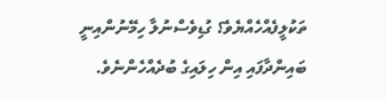ތަކުލީފެއްހެއްޔެވެ؟ ގުޑިވެސްނުލާ ހިމޭނުންއިނީ ބައިންދާފައި އިން ހިލައިގެ ބުދެއްހެންނެވެ.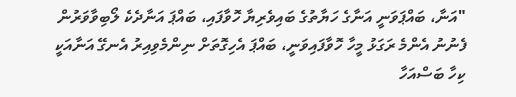"އަނާ، ބައްޕަވަނީ އަނާގެ ހަޔާތުގެ ބައިވެރިޔާ ހޮވާފައި، ބައްޕަ އަނާދެކެ ލޯބިވާވަރުން ފެނުނު އެންމެ ރަގަޅު މީހާ ހޮވާފައިވަނީ، ބައްޕަ އެހިގޮތަށް ނިންމެވިއިރު އެނގޭ އަނާއަކީ ކިހާ ބަސްއަހާ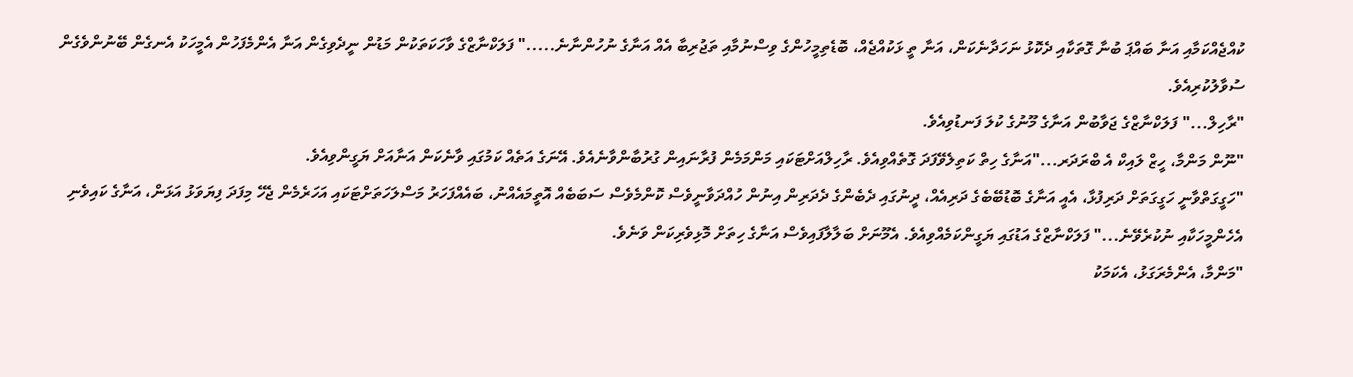ކުއްޖެއްކަމާއި އަނާ ބައްޕަ ބުނާ ގޮތަކާއި ދެކޮޅު ނަހަދާނެކަން، އަނާ ތީ ޅަކުއްޖެއް، ބޮޑެތިމީހުންގެ ވިސްނުމާއި ތަޖުރިބާ އެއް އަނާގެ ނުހުންނާނެ....." ފަލަކްނާޒްގެ ވާހަކަތަކުން މަޑުން ނީދެވިގެން އަނާ އެންމެފަހުން އެމީހަކު އެނގެން ބޭނުންވެގެން ސުވާލުކުރިއެވެ.
"ރާހިލް..." ފަލަކްނާޒްގެ ޖަވާބުން އަނާގެ މޫނުގެ ކުލަ ފަނޑުވިއެވެ.
"ނޫން މަންމާ، ހީޒް ލައިކް އެ ބްރަދަރ..."އަނާގެ ހިތް ކަތިލެވޭފަދަ ގޮތެއްވިއެވެ. ރާހިލްއަށްޓަކައި މަންމަމެން ފުރާނައިން ގުރުބާންވާނެއެވެ. އޭނަގެ އަތެއް ކަމުގައި ވާނެކަން އަނާއަށް ޔަގީންވިއެވެ.
"ހަގީގަތްވާނީ ހަގީގަތަށް ދަރިފުޅާ، އެއީ އަނާގެ ބޮޑުބޭބެގެ ދަރިއެއް، ދީނުގައި ދެބެންގެ ދެދަރިން އިނުން ހުއްދަވާނީވެސް ކޮންމެވެސް ސަބަބެއް އޮތީމައެއްނު، ބައެއްފަހަރު މަސްލަހަތަށްޓަކައި އަހަރެމެން ޖެހޭ މިފަދަ ފިޔަވަޅު އަޅަން، އަނާގެ ކައިވެނި އެހެންމީހަކާއި ނުކުރެވޭނެ..." ފަލަކްނާޒްގެ އަޑުގައި ޔަގީންކަމެއްވިއެވެ. އެމޫނަށް ބަލާލާފައިވެސް އަނާގެ ހިތަށް މޮޅިވެރިކަން ވަނެވެ.
"މަންމާ، އެންމެރަގަޅު، އެކަމަކު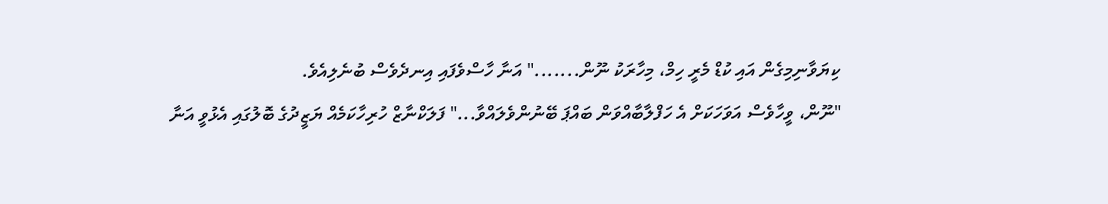ކިޔަވާނިމިގެން އައި ކުޑް މެރީ ހިމް، މިހާރަކު ނޫން......." އަނާ ހާސްވެފައި އިނދެވެސް ބުނެލިއެވެ.
"ނޫން، ވީހާވެސް އަވަހަކަށް އެ ހަފްލާބާއްވަން ބައްޕަ ބޭނުންވެލައްވާ..." ފަލަކްނާޒް ހުރިހާކަމެއް ޔަޒީދުގެ ބޮލުގައި އެޅުވީ އަނާ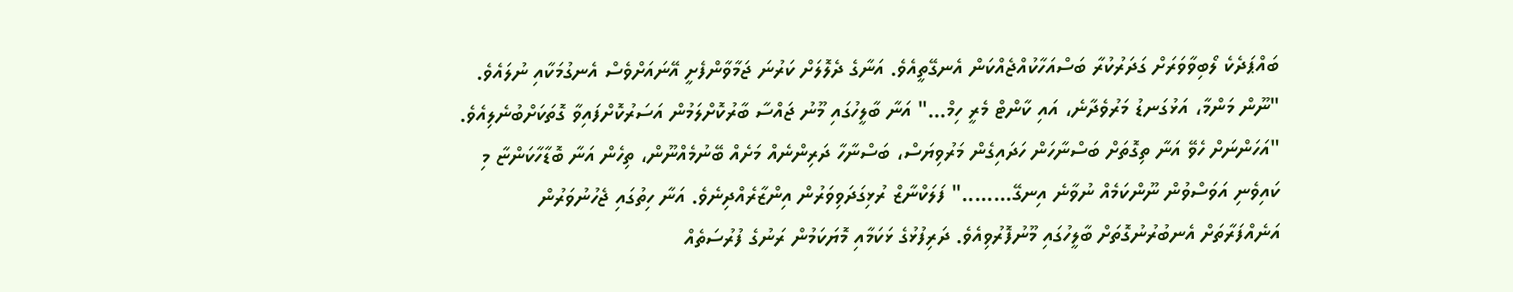ބައްޕަދެކެ ލޯބިވާވަރަށް ގަދަރުކުރާ ބަސްއަހާކުއްޖެއްކަން އެނގޭތީއެވެ. އަނާގެ ދެލޮލަށް ކަރުނަ ޖަމާވާންފެށީ އޭނައަށްވެސް އެނގުމަކާއި ނުލައެވެ.
"ނޫން މަންމާ، އަޅުގަނޑު މަރުވެދާނެ، އައި ކާންޓް މެރީ ހިމް..." އަނާ ބާލީހުގައި މޫނު ޖައްސާ ބާރުކޮށްލަމުން އަސަރުކޮށްފައިވާ ގޮތަކަށްބުނެލިއެވެ.
"އަހަންނަށް ހެވޭ އަނާ ތިގޮތަށް ބަސްނާހަން ހަދައިގެން މަރުވިޔަސް، ބަސްނާހާ ދަރިންނެއް މަށެއް ބޭނުމެއްނޫން، ތިހެން އަނާ ބޮޑާހާކަންޏާ މި ކައިވެނި އަވަސްވުން ނޫންކަމެއް ނުވާނެ އިނގޭ........" ފަލަކްނާޒް ރުޅިގަދަވިވަރުން އިންޒާރެއްދިނެވެ. އަނާ ހިތުގައި ޖެހުނުވަރުން އަނެއްފަރާތަށް އެނބުރުނުގޮތަށް ބާލީހުގައި މޫނުފޮރުވިއެވެ. ދަރިފުޅުގެ ޅަކަމާއި މޮޔަކަމުން ރަނުގެ ފުރުސަތެއް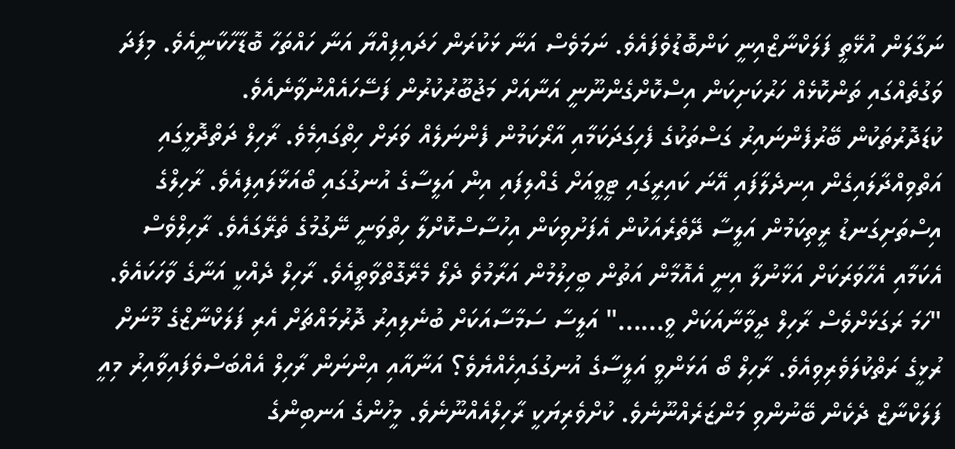ނަގާލަން އުޅޭތީ ފަލަކްނާޒްއިނީ ކަންބޮޑުވެފައެވެ. ނަމަވެސް އަނާ ޅަކުރަން ހަދައިފިއްޔާ އަނާ ހައްތަހާ ބޮޑާހާކާނީއެވެ. މިފަދަ ވަގުތެއްގައި ތަންކޮޅެއް ހަރުކަށިކަން އިސްކޮށްގެންނޫނީ އަނާއަށް މަޖުބޫރުކުރުން ފަސޭހައެއްނުވާނެއެވެ.
ކުޑަދޮރުތަކުން ބޭރުފެންނައިރު ގަސްތަކުގެ ފެހިގަދަކަމާއި އާރޯކަމުން ފެންނަލެއް ވަރަށް ހިތްގައިމެވެ. ރާހިލް ދަތްދޮޅީގައި އަތްވިއްދާލައިގެން އިނދެލާފައި އޭނަ ކައިރީގައި ޓީވީއަށް ގެއްލިފައި އިން އަލީސާގެ އުނގުގައި ބޯއަޅާލައިފިއެވެ. ރާހިލްގެ އިސްތަށިގަނޑު ރީތިކަމުން އަލީސާ ދޭތެރެއަކުން އެފަށުވިކަން އިހުސާސްކޮށްލާ ހިތްވަނީ ނޭގުމުގެ ތެރޭގައެވެ. ރާހިލްވެސް އެކަމާއި އެހާވަރަކަށް އަޅާނުލާ އިނީ އެއޮމާން އަތުން ބީހިލުމުން އަރާމުވެ ދެލޯ މެރޭގޮތްވާތީއެވެ. ރާހިލް ދެއްކީ އަނާގެ ވާހަކައެވެ.
"ހަމަ ރަގަޅަށްވެސް ރާހިލް ދީވާނާއަކަށް ވީ......" އަލީސާ ސަމާސާއަކަށް ބުނެލިއިރު ދޮރުމައްޗަށް އެރި ފަލަކްނާޒްގެ މޫނަށް ރުޅީގެ ރަތްކުލަވެރިވިއެވެ. ރާހިލް ބޯ އަޅަންވީ އަލީސާގެ އުނގުގައިހެއްޔެވެ؟ އަނާއާއި އިންނަން ރާހިލް އެއްބަސްވެފައިވާއިރު މިއީ ފަލަކްނާޒް ދެކެން ބޭނުންވި މަންޒަރެއްނޫނެވެ. ކުށްވެރިޔަކީ ރާހިލްއެއްނޫނެވެ. މީހުންގެ އަނބިންގެ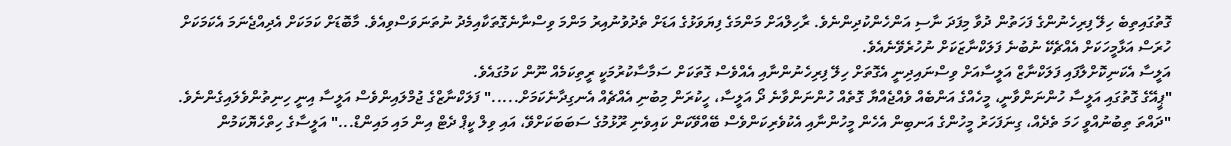ގޮތުގައިތިބެ ހިލޭ ފިރިހެނުންގެ ފަހަތުން ދުވާ މިފަދަ ނާސި އަންހެންކުދިންނެވެ. ރާހިލްއަށް މަންމަގެ ފިޔަވަޅުގެ އަޑަށް ތެދުވުނުއިރު މަންމަ ވިސްނާނެގޮތަކާއިމެދު ނުތަނަވަސްވިއެވެ. މާބޮޑަށް ކަމަކަށް އެދިއްޖެނަމަ އެކަމަކަށް ހުރަސް އަޅާމީހަކަށް އެއްޗެކޭ ނުބުނެ ފަލަކްނާޒަކަށް ނުހުރެވޭނެއެވެ.
އަލީސާ އެކަނިކޮށްލާފައި ފަލަކްނާޒް އަލީސާއަށް ވިސްނައިދިނީ އެގޮތަށް ހިލޭ ފިރިހެނުންނާއި އެއްވެސް ގޮތަކަށް ސަމާސާކުރުމަކީ ރީތިކަމެއް ނޫން ކަމުގައެވެ.
"ޕީއޭގެ ގޮތުގައި އަލީސާ ހުންނަންވާނީ، މީހެއްގެ އަންބެއް ވެއްޖެއްޔާ ގޮތެއް ހުންނަންވާނެ ދޯ އަލީސާ، ހީކުރަން މިބުނި އެއްޗެއް އެނގިދާނެކަމަށް....." ފަލަކްނާޒްގެ ޖުމްލައިންވެސް އަލީސާ އިނީ ހިނިތުންވެލައިގެންނެވެ.
"ދައްތަ ތިބުނުއްވީ ހަމަ ތެދެއް، ގިނަފަހަރު މީހުންގެ އަނބިން އެހެން މީހުންނާއި އެކުވެރިކަންވެސް ބޭއްވޭކަން ކައިވެނި ރޫޅުމުގެ ސަބަބަކަށްވޭ، އައި ވިލް ކީޕް ދެޓް އިން މައި މައިންޑް..." އަލީސާގެ ހިތްހެޔޮކަމުން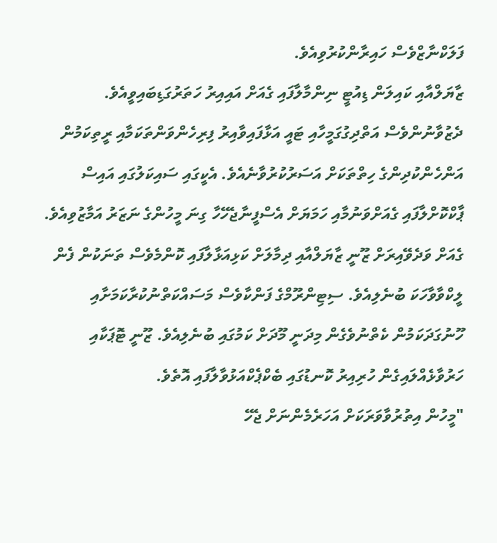ފަލަކްނާޒްވެސް ހައިރާންކުރުވިއެވެ.
ޒާޔަލްއާއި ކައިލަން ޑިއުޓީ ނިންމާލާފައި ގެއަށް އައިއިރު ހަތަރުގަޑިބައިވީއެވެ. ދެޒުވާނުންވެސް އަތްދިގުގަމީހާއި ޓައީ އަޅާފައިވާއިރު ފިރިހެންވަންތަކަމާއި ރީތިކަމުން އަންހެންކުދިންގެ ހިތްތަކަށް އަސަރުކުރުވާނެއެވެ. އެކީގައި ސައިކަލުގައި އައިސް ޕާކްކޮށްލާފައި ގެއަށްވަނުމާއި ހަމަޔަށް އެސްފީނާޖެހޭހާ ގިނަ މީހުންގެ ނަޒަރު އަމާޒުވިއެވެ. ގެއަށް ވަދެވޭއިރަށް ޒޫނީ ޒާޔަލްއާއި ދިމާލަށް ކަޅިއަޅާލާފައި ކޮންމެވެސް ތަނަކުން ފެން ލީކްވާވާހަކަ ބުނެލިއެވެ. ސިޓިންރޫމްގެ ފަންކާވެސް މަސައްކަތްނުކުރާކަމަށާއި ހޫނުގަދަކަމުން ކެތްނުވެގެން މިދަނީ މޫދަށް ކަމުގައި ބުނެލިއެވެ. ޒޫނީ ޓޮޕަކާއި ހަރުވާޅެއްލައިގެން ހުރިއިރު ކޮނޑުގައި ބެކްޕެކްއަޅުވާލާފައި އޮތެވެ.
"މީހުން އިތުރުވާވަރަކަށް އަހަރެމެންނަށް ޖެހޭ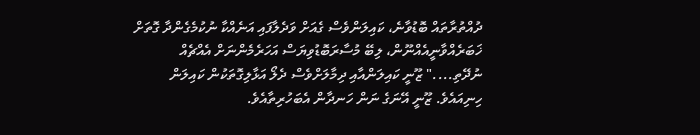ދުއްތުރާތައް ބޮޑުވާނެ، ކައިލަންވެސް ގެއަށް ވަދެލާފައި އަނެއްކާ ނުކުމެގެންދާ ގޮތަށް ޚަބަރެއްވާނީއެއްނޫން، ލިބޭ މުސާރަބޮޑުވިޔަސް އަހަރެމެންނަށް އެއްޗެއް ނުދޭތި...." ޒޫނީ ކައިލަންއާއި ދިމާލަށްވެސް ދެލޯ އަޅާލިގޮތަކުން ކައިލަން ހިނިއައެވެ. ޒޫނީ އޭނަގެ ނަން ހަނދާން އެބަހުރިތާއެވެ.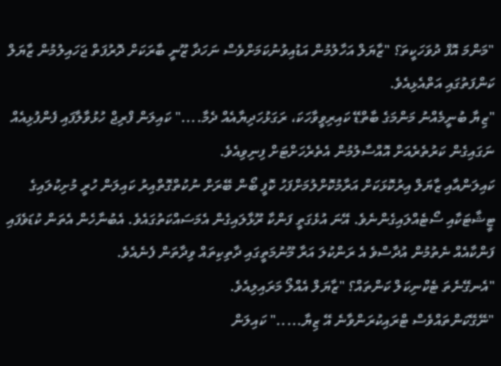"މަންމަ އޮފް ދުވަހަކީތަ؟ "ޒާޔަލް އަހާލުމުން އަޑުއިވުނުކަމަށްވެސް ނަހަދާ ޒޫނީ ބާރަކަށް ދޮރުފަތް ޖަހައިލުމުން ޒާޔަލް ކަންފަތުގައި އަތްއެޅިއެވެ.
"ޒިޔާ ބުނީމެއްނު މަންމަގެ ބާތްޑޭ ކައިރިވީވާހަކަ، ރަގަޅުހަދިޔާއެއް ދެމާ...." ކައިލަން ފްރިޖް ހުޅުވާލާފައި ފެންފުޅިއެއް ނަގައިގެން ކަރުތެރެއަށް އޮއްސާލުމުން އެތެރެހަށްޓަށް ފިނިވިއެވެ.
ކައިލަންއާއި ޒާޔަލް އިރުކޮޅަކަށް އަރާމުކޮށްލުމަށްފަހު ކޮފީ ބޯން ބޭރަށް ނުކުތްގޮތްއިރު ކައިލަން ހުރީ މުށިކުލައިގެ ޓީޝާޓަކާއި ސޯޓެއްލައިގެންނެވެ. އޭނަ އުޅެގަތީ ފަންކާ ރޫޅާލައިގެން އެމަސައްކަތުގައެވެ. އެބުނާހެން އެތަން ކުޑަވެފައި ފަންކާއެއް ނެތުމުން އުދާސްވެ އެ ރަންކުލަ އަރާ މޫނުމަތީގައި ދާތިކިތައް ވިދާތަން ފެނެއެވެ.
"އެނގޭނެތަ ޓެކްނިކަލް ކަންތައް؟ "ޒާޔަލް އެއްލޯ މަރައިލިއެވެ.
"ނޭގޭކަންތައްވެސް ޓްރައިކުރަންވާނެ އޭ ޒިޔާ....." ކައިލަން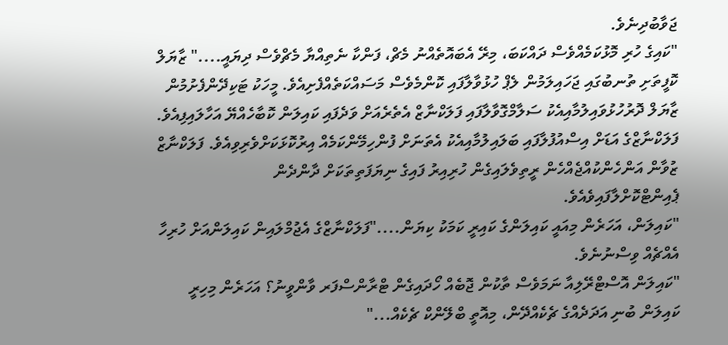ޖަވާބުދިނެވެ.
"ކައިގެ ހުރި މޮޅުކަމެއްވެސް ދައްކަބަ، މިރޭ އެބައޮތެއްނު މެޗް، ފަންކާ ނެތިއްޔާ މެޗްވެސް ދިޔައީ...." ޒާޔަލް ކޮފީތަށި ތުނބުގައި ޖަހައިލަމުން ލެޕް ހުޅުވާލާފައި ކޮންމެވެސް މަސައްކަތެއްފެށިއެވެ. މީހަކު ޓަކިދޭންފެށުމުން ޒާޔަލް ދޮރުހުޅުވައިލުމާއިއެކު ސަލާމްގޮވާލާފައި ފަލަކްނާޒް އެތެރެއަށް ވަދެފައި ކައިލަން ކޮބާހެއްޔޭ އަހާލައިފިއެވެ. ފަލަކްނާޒްގެ އަޑަށް އިސްއުފުލާފައި ބަލައިލުމާއިއެކު އެތަނަށް ފުންހިމޭންކަމެއް އިރުކޮޅަކަށްވެރިވިއެވެ. ފަލަކްނާޒް ޒުވާން އަންހެންކުއްޖެއްހެން ރީތިވެލައިގެން ހުރިއިރު ފައިގެ ނިޔަފަތިތަކަށް ދާންދެން ޕެއިންޓްކޮށްލާފައިވެއެވެ.
"ކައިލަން، އަހަރެން މިއައީ ކައިލަންގެ ކައިރީ ކަމަކު ކިޔަން...."ފަލަކްނާޒްގެ އެޖުމްލައިން ކައިލަންއަށް ހުރިހާ އެއްޗެއް ވިސްނުނެވެ.
"ކައިލަން އޮސްޓްރޭލިއާ ނަމަވެސް ތާކުން ޖޮބެއް ހޯދައިގެން ޓްރާންސްފަރ ވާންވީނު؟ އަހަރެން މިހިރީ ކައިލަން ބުނި އަދަދެއްގެ ޗެކެއްދޭން، މިއޮތީ ބްލޭންކް ޗެކެއް..."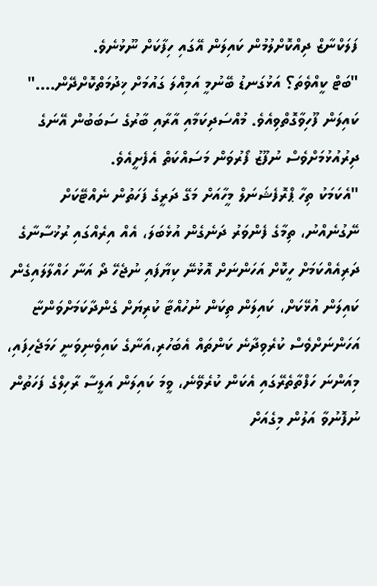ފަލަކްނާޒް ދިއްކޮށްލުމުން ކައިލަން އޭގައި ހިފާކަށް ނޫޅުނެވެ.
"ބަޓް ކީއްވެތަ؟ އަޅުގަނޑު ބޭނުމީ އަމިއްލަ ގައުމަށް ޚިދުމަތްކޮށްދޭން...." ކައިލަން ފޫހިވާގޮތްވިއެވެ. މުއްސަދިކަމާއި އާރާއި ބާރުގެ ސަބަބުން އޭނަގެ ދިރުއުޅުމަށްވެސް ނުފޫޒު ފޯރުވަން މަސައްކަތް އެފެށީއެވެ.
"އެކަމަކު ތިހާ ޕްރޮފެޝަނަލް މީހާއަށް މަގޭ ދަރީގެ ފަހަތުން ނެއްޓޭކަށް ނޭގުނެއްނު، ތިމާގެ ފެންވަރު ދަނެގެން އުޅެބަލަ، އެއް އިރެއްގައި ރުޚުސާނާގެ ދަރިއެއްކަމަށް ހީކޮށް އަހަންނަށް އޮޅުނޭ ކިޔާފައި ނުޖެހޭ ދޯ އަނާ ހައްލާލައިގެން ކައިލަން އުޅޭކަށް، ކައިލަން ތިކަން ނުހުއްޓާ ކުރިޔަށް ގެންދާކަމަށްވަންޏާ އަހަންނަށްވެސް ކުރެވިދާނެ ކަންތައް އެބަހުރި،އަނާގެ ކައިވެނިވަނީ ހަމަޖެހިފައި، މިއަންނަ ހަފްތާތެރޭގައި އެކަން ކުރެވޭނެ، ވީމަ ކައިލަން އަލީސާ ރާހިލްގެ ފަހަތުން ނުފޮނުވާ އަލުން މިގެއަށް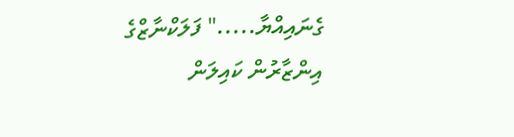ގެނައިއްޔާ....." ފަލަކްނާޒްގެ އިންޒާރުން ކައިލަން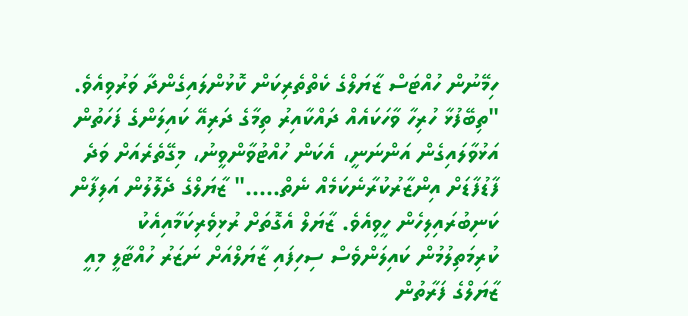ހިމޭނުން ހުއްޓަސް ޒާޔަލްގެ ކެތްތެރިކަން ކޮޅުންލައިގެންދާ ވަރުވިއެވެ.
"ތިބޭފުޅާ ހުރިހާ ވާހަކައެއް ދައްކާއިރު ތިމާގެ ދަރިއޭ ކައިލަންގެ ފަހަތުން އަޅުވާލައިގެން އަންނަނީ، އެކަން ހުއްޓުވާންވީނު، މިގޭތެރެއަށް ވަދެ ފާޑުފާޑަށް އިންޒާރުކުރާނެކަމެއް ނެތް....." ޒާޔަލްގެ ދެލޮލުން އަލިފާން ކަނިބުރައިލިހެން ހީވިއެވެ. ޒާޔަލް އެގޮތަށް ރުޅިވެރިކަމާއިއެކު ކުރިމަތިލުމުން ކައިލަންވެސް ސިހިފައި ޒާޔަލްއަށް ނަޒަރު ހުއްޓާލީ މިއީ ޒާޔަލްގެ ފަރާތުން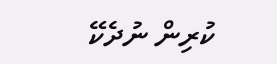ކުރިން ނުދެކޭ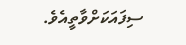ސިފައަކަށްވާތީއެވެ.